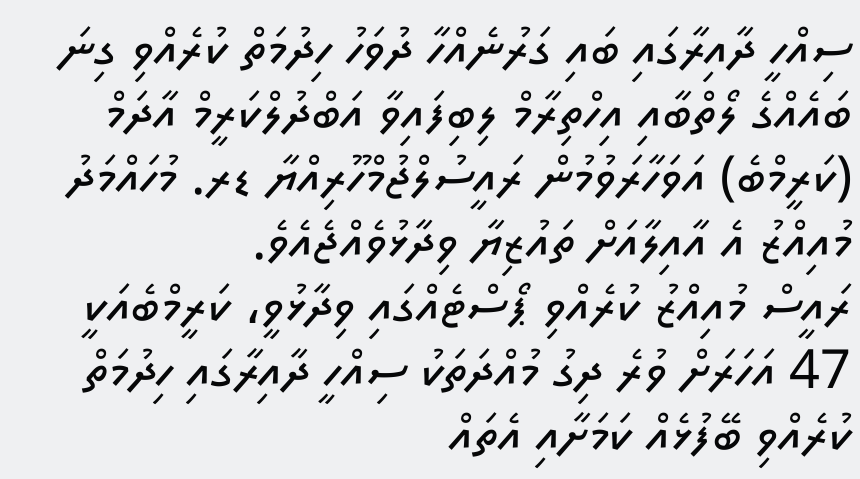ސިއްހީ ދާއިރާގައި ބައި ގަރުނެއްހާ ދުވަހު ހިދުމަތް ކުރެއްވި ގިނަ ބައެއްގެ ލޯތްބާއި އިހްތިރާމް ލިބިފައިވާ އަބްދުލްކަރީމް އާދަމް (ކަރީމްބެ) އަވަހާރަވުމުން ރައީސުލްޖުމްހޫރިއްޔާ ޑރ. މުހައްމަދު މުއިއްޒު އެ އާއިލާއަށް ތައުޒިޔާ ވިދާޅުވެއްޖެއެވެ.
ރައީސް މުއިއްޒު ކުރެއްވި ޕޯސްޓެއްގައި ވިދާޅުވީ، ކަރީމްބެއަކީ 47 އަހަރަށް ވުރެ ދިގު މުއްދަތަކު ސިއްހީ ދާއިރާގައި ހިދުމަތް ކުރެއްވި ބޭފުޅެއް ކަމަށާއި އެތައް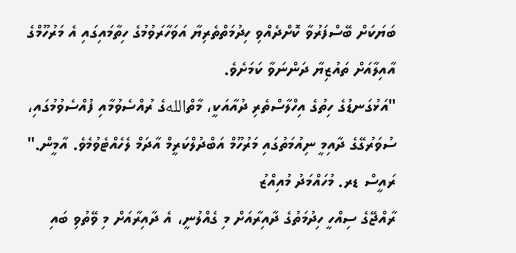ބަޔަކަށް ބޭސްފަރުވާ ކޮށްދެއްވި ހިދުމަތްތެރިޔާ އަވަހާރަވުމުގެ ހިތާމައިގައި އެ މަރުހޫމްގެ އާއިލާއަށް ތައުޒިޔާ ދަންނަވާ ކަމަށެވެ.
"އަޅުގަނޑުގެ ހިތުގެ އިހްލާސްތެރި ދުއާއަކީ، މާތްاللهގެ ރުއްސެވުމާއި ފުއްސެވުމުގައި، ސުވަރުގޭގެ ދާއިމީ ނިއުމަތުގައި މަރުހޫމް އަބްދުލްކަރީމް އާދަމް ލެހެއްޓެވުމެވެ. އާމީން."
ރައީސް ޑރ. މުހައްމަދު މުއިއްޒު
ރާއްޖޭގެ ސިއްހީ ހިދުމަތުގެ ދާއިރާއަށް މި ގެއްލުނީ، އެ ދާއިރާއަށް މި ވޭތުވި ބައި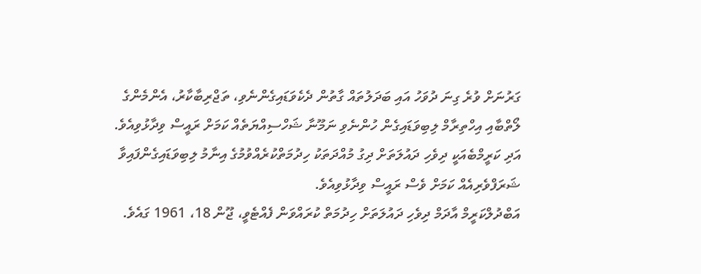ގަރުނަށް ވުރެ ގިނަ ދުވަހު އައި ބަދަލުތައް ގާތުން ދެކެވަޑައިގެންނެވި، ތަޖްރިބާކާރު، އެންމެންގެ ލޯތްބާއި އިހްތިރާމް ލިބިވަޑައިގެން ހުންނެވި ނަމޫނާ ޝަހްސިއްޔަތެއް ކަމަށް ރައީސް ވިދާޅުވިއެވެ. އަދި ކަރީމްބެއަކީ ދިވެހި ދައުލަތަށް ދިގު މުއްދަތަކު ހިދުމަތްކުރެއްވުމުގެ އިނާމު ލިބިވަޑައިގެންފައިވާ ޝަރަފްވެރިއެއް ކަމަށް ވެސް ރައީސް ވިދާޅުވިއެވެ.
އަބްދުލްކަރީމް އާދަމް ދިވެހި ދައުލަތަށް ހިދުމަތް ކުރައްވަން ފެއްޓެވީ، ޖޫން 18، 1961 ގައެވެ.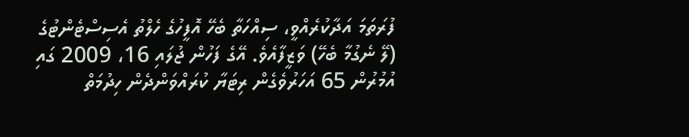ފުރަތަމަ އަދާކުރެއްވީ، ސިއްހަތާ ބެހޭ އޮފީހުގެ ހެލްތު އެސިސްޓެންޓުގެ (ލޭ ނެގުމާ ބެހޭ) ވަޒީފާއެވެ. އޭގެ ފަހުން ޖުލައި 16، 2009 ގައި އުމުރުން 65 އަހަރުވެގެން ރިޓަޔާ ކުރައްވަންދެން ހިދުމަތް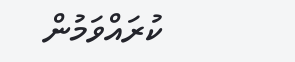ކުރައްވަމުން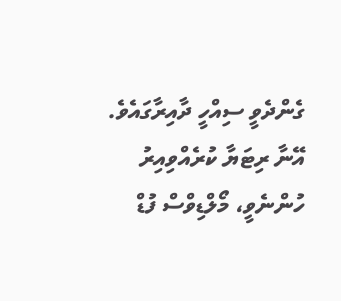ގެންދެވީ ސިއްހީ ދާއިރާގައެވެ. އޭނާ ރިޓަޔާ ކުރެއްވިއިރު ހުންނެވީ، މޯލްޑިވްސް ފުޑް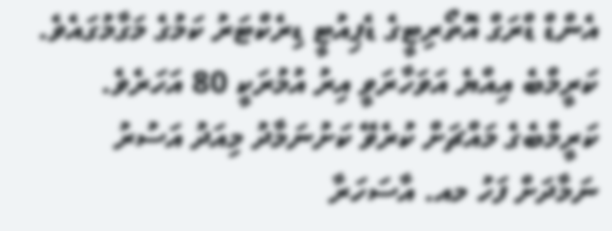އެންޑް ޑްރަގް އޮތޯރިޓީގެ ޑެޕިއުޓީ ޑިރެކްޓަރު ކަމުގެ މަގާމުގައެވެ.
ކަރީމްބެ އިއްޔެ އަވަހާރަވީ އިރު އުމުރަކީ 80 އަހަރެވެ.
ކަރީމްބެގެ މައްޗަށް ކުރެވޭ ކަށުނަމާދު މިއަދު އަސުރު ނަމާދަށް ފަހު މއ. އާސަހަރާ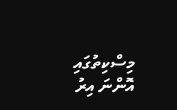މިސްކިތުގައި އޮންނަ އިރު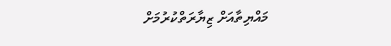މައްޔިތާއަށް ޒިޔާރަތްކުރުމަށް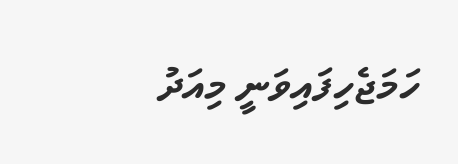ހަމަޖެހިފައިވަނީ މިއަދު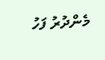މެންދުރު ފަހު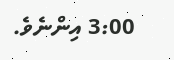3:00 އިންނެވެ.